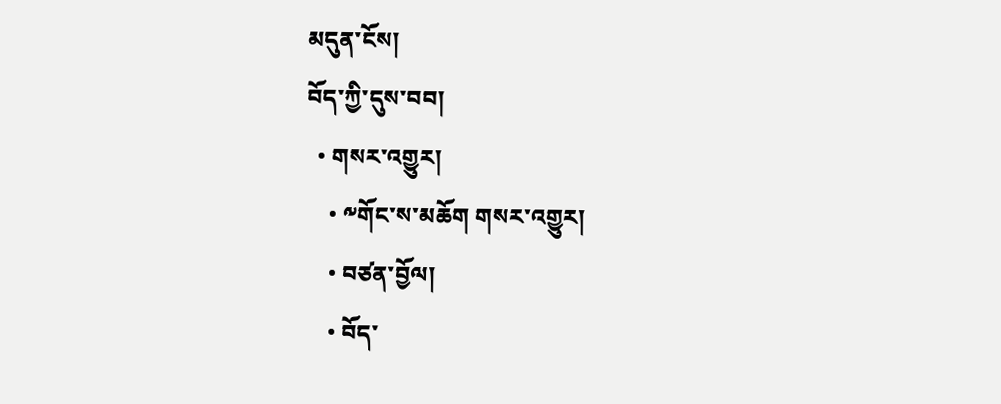མདུན་ངོས།
བོད་ཀྱི་དུས་བབ།
  • གསར་འགྱུར།
    • ༸གོང་ས་མཆོག གསར་འགྱུར།
    • བཙན་བྱོལ།
    • བོད་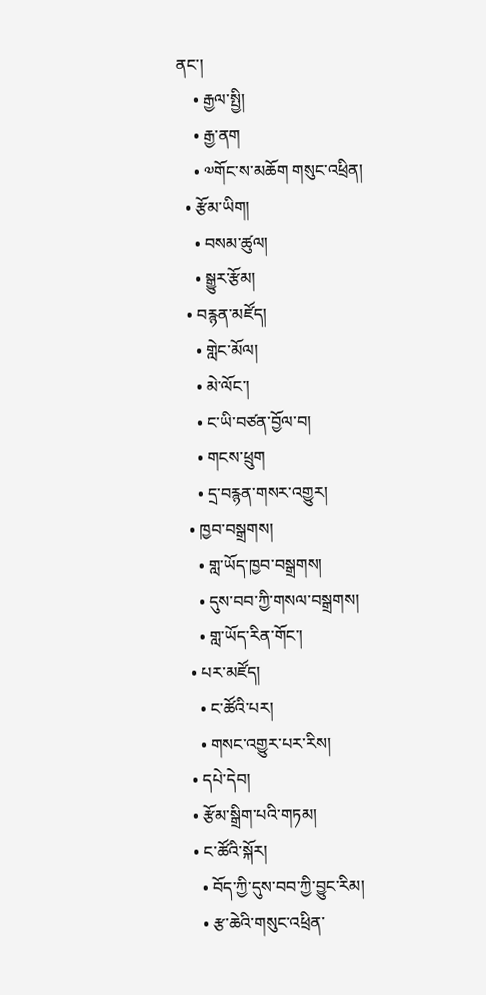ནང་།
    • རྒྱལ་སྤྱི།
    • རྒྱ་ནག
    • ༧གོང་ས་མཆོག གསུང་འཕྲིན།
  • རྩོམ་ཡིག།
    • བསམ་ཚུལ།
    • སྒྱུར་རྩོམ།
  • བརྙན་མཛོད།
    • གླེང་མོལ།
    • མེ་ལོང་།
    • ང་ཡི་བཙན་བྱོལ་བ།
    • གངས་ཕྲུག
    • དྲ་བརྙན་གསར་འགྱུར།
  • ཁྱབ་བསྒྲགས།
    • གླ་ཡོད་ཁྱབ་བསྒྲགས།
    • དུས་བབ་ཀྱི་གསལ་བསྒྲགས།
    • གླ་ཡོད་རིན་གོང་།
  • པར་མཛོད།
    • ང་ཚོའི་པར།
    • གསང་འགྱུར་པར་རིས།
  • དཔེ་དེབ།
  • རྩོམ་སྒྲིག་པའི་གཏམ།
  • ང་ཚོའི་སྐོར།
    • བོད་ཀྱི་དུས་བབ་ཀྱི་བྱུང་རིམ།
    • རྩ་ཆེའི་གསུང་འཕྲིན་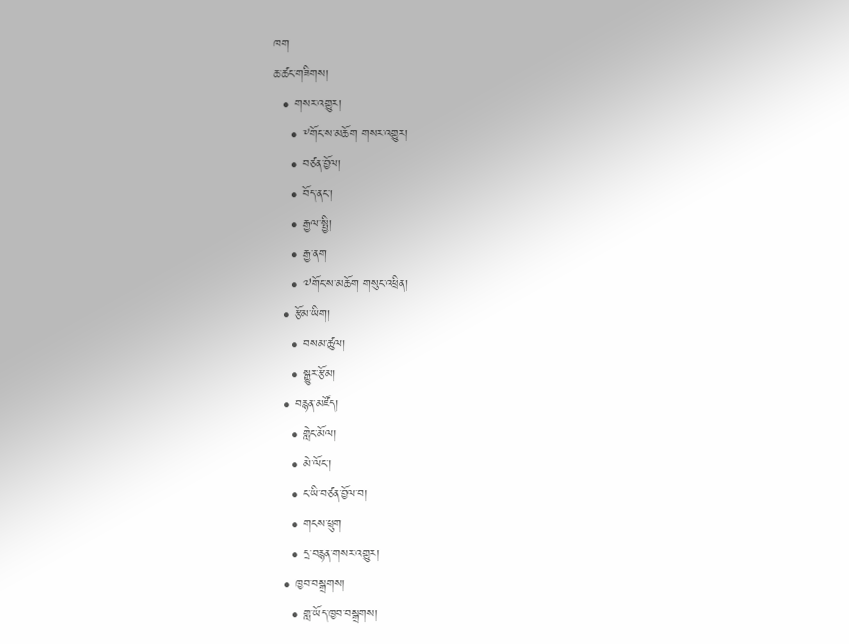ཁག
ཆ་ཚང་གཟིགས།
  • གསར་འགྱུར།
    • ༸གོང་ས་མཆོག གསར་འགྱུར།
    • བཙན་བྱོལ།
    • བོད་ནང་།
    • རྒྱལ་སྤྱི།
    • རྒྱ་ནག
    • ༧གོང་ས་མཆོག གསུང་འཕྲིན།
  • རྩོམ་ཡིག།
    • བསམ་ཚུལ།
    • སྒྱུར་རྩོམ།
  • བརྙན་མཛོད།
    • གླེང་མོལ།
    • མེ་ལོང་།
    • ང་ཡི་བཙན་བྱོལ་བ།
    • གངས་ཕྲུག
    • དྲ་བརྙན་གསར་འགྱུར།
  • ཁྱབ་བསྒྲགས།
    • གླ་ཡོད་ཁྱབ་བསྒྲགས།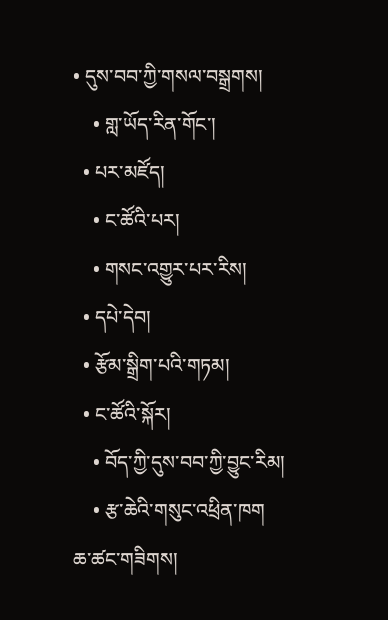• དུས་བབ་ཀྱི་གསལ་བསྒྲགས།
    • གླ་ཡོད་རིན་གོང་།
  • པར་མཛོད།
    • ང་ཚོའི་པར།
    • གསང་འགྱུར་པར་རིས།
  • དཔེ་དེབ།
  • རྩོམ་སྒྲིག་པའི་གཏམ།
  • ང་ཚོའི་སྐོར།
    • བོད་ཀྱི་དུས་བབ་ཀྱི་བྱུང་རིམ།
    • རྩ་ཆེའི་གསུང་འཕྲིན་ཁག
ཆ་ཚང་གཟིགས།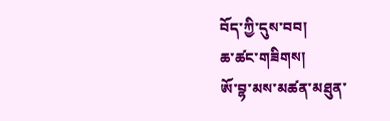བོད་ཀྱི་དུས་བབ།
ཆ་ཚང་གཟིགས།
ཨོ་བྷ་མས་མཚན་མཐུན་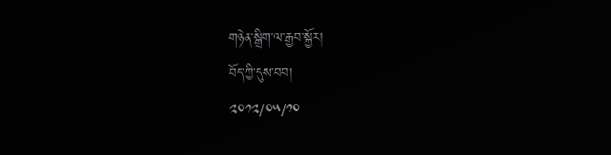གཉེན་སྒྲིག་ལ་རྒྱབ་སྐྱོར།
བོད་ཀྱི་དུས་བབ།
༢༠༡༢/༠༥/༡༠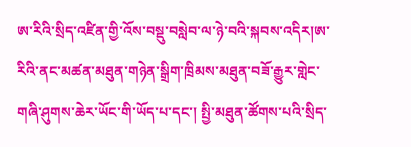ཨ་རིའི་སྲིད་འཛིན་གྱི་འོས་བསྡུ་བསླེབ་ལ་ཉེ་བའི་སྐབས་འདིར།ཨ་རིའི་ནང་མཚན་མཐུན་གཉེན་སྒྲིག་ཁྲིམས་མཐུན་བཟོ་རྒྱུར་གླེང་གཞི་ཤུགས་ཆེར་ཡོང་གི་ཡོད་པ་དང་། སྤྱི་མཐུན་ཚོགས་པའི་སྲིད་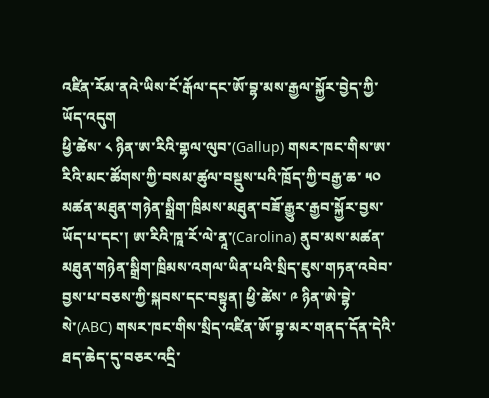འཛིན་རོམ་ནའེ་ཡིས་ངོ་རྒོལ་དང་ཨོ་བྷ་མས་རྒྱལ་སྐྱོར་བྱེད་ཀྱི་ཡོད་འདུག
ཕྱི་ཚེས་ ༨ ཉིན་ཨ་རིའི་གྷལ་ལུབ་(Gallup) གསར་ཁང་གིས་ཨ་རིའི་མང་ཚོགས་ཀྱི་བསམ་ཚུལ་བསྡུས་པའི་ཁྲོད་ཀྱི་བརྒྱ་ཆ་ ༥༠ མཚན་མཐུན་གཉེན་སྒྲིག་ཁྲིམས་མཐུན་བཟོ་རྒྱུར་རྒྱབ་སྐྱོར་བྱས་ཡོད་པ་དང་། ཨ་རིའི་ཁཱ་རོ་ལེ་ནཱ་(Carolina) ནུབ་མས་མཚན་མཐུན་གཉེན་སྒྲིག་ཁྲིམས་འགལ་ཡིན་པའི་སྲིད་ཇུས་གཏན་འབེབ་བྱས་པ་བཅས་ཀྱི་སྐབས་དང་བསྟུན། ཕྱི་ཚེས་ ༩ ཉིན་ཨེ་བྷེ་སེ་(ABC) གསར་ཁང་གིས་སྲིད་འཛིན་ཨོ་བྷ་མར་གནད་དོན་དེའི་ཐད་ཆེད་དུ་བཅར་འདྲི་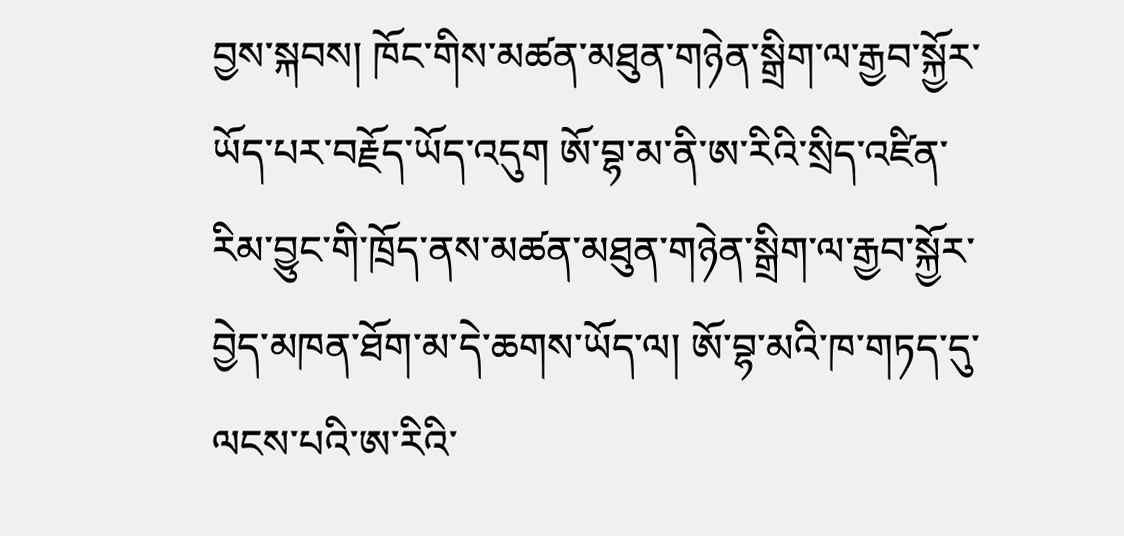བྱས་སྐབས། ཁོང་གིས་མཚན་མཐུན་གཉེན་སྒྲིག་ལ་རྒྱབ་སྐྱོར་ཡོད་པར་བརྗོད་ཡོད་འདུག ཨོ་བྷ་མ་ནི་ཨ་རིའི་སྲིད་འཛིན་རིམ་བྱུང་གི་ཁྲོད་ནས་མཚན་མཐུན་གཉེན་སྒྲིག་ལ་རྒྱབ་སྐྱོར་བྱེད་མཁན་ཐོག་མ་དེ་ཆགས་ཡོད་ལ། ཨོ་བྷ་མའི་ཁ་གཏད་དུ་ལངས་པའི་ཨ་རིའི་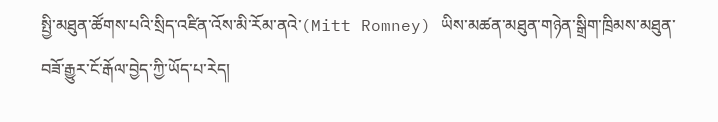སྤྱི་མཐུན་ཚོགས་པའི་སྲིད་འཛིན་འོས་མི་རོམ་ནའེ་(Mitt Romney) ཡིས་མཚན་མཐུན་གཉེན་སྒྲིག་ཁྲིམས་མཐུན་བཟོ་རྒྱུར་ངོ་རྒོལ་བྱེད་ཀྱི་ཡོད་པ་རེད།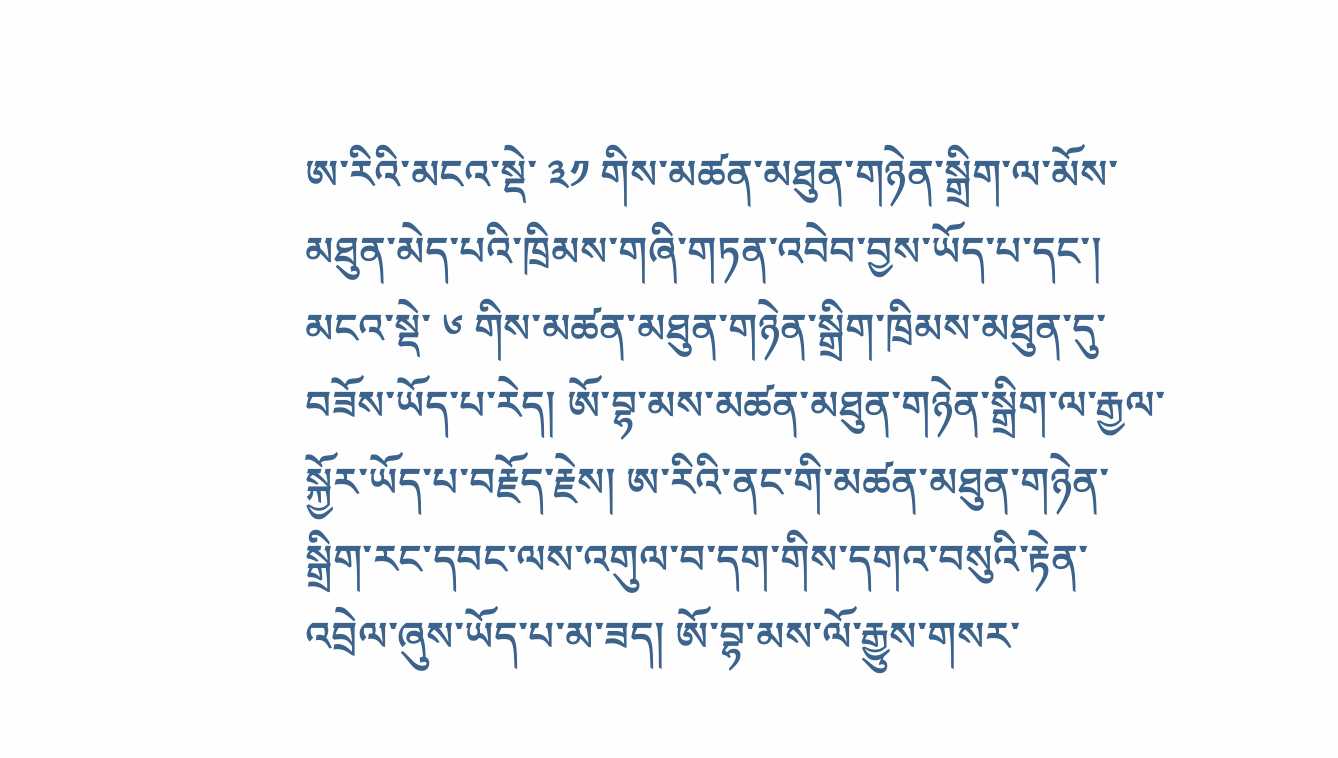ཨ་རིའི་མངའ་སྡེ་ ༣༡ གིས་མཚན་མཐུན་གཉེན་སྒྲིག་ལ་མོས་མཐུན་མེད་པའི་ཁྲིམས་གཞི་གཏན་འབེབ་བྱས་ཡོད་པ་དང་། མངའ་སྡེ་ ༦ གིས་མཚན་མཐུན་གཉེན་སྒྲིག་ཁྲིམས་མཐུན་དུ་བཟོས་ཡོད་པ་རེད། ཨོ་བྷ་མས་མཚན་མཐུན་གཉེན་སྒྲིག་ལ་རྒྱལ་སྐྱོར་ཡོད་པ་བརྗོད་རྗེས། ཨ་རིའི་ནང་གི་མཚན་མཐུན་གཉེན་སྒྲིག་རང་དབང་ལས་འགུལ་བ་དག་གིས་དགའ་བསུའི་རྟེན་འབྲེལ་ཞུས་ཡོད་པ་མ་ཟད། ཨོ་བྷ་མས་ལོ་རྒྱུས་གསར་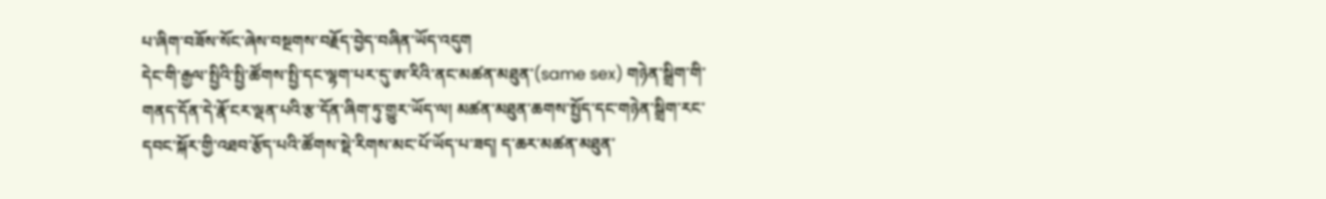པ་ཞིག་བཟོས་སོང་ཞེས་བསྔགས་བརྗོད་བྱེད་བཞིན་ཡོད་འདུག
དེང་གི་རྒྱལ་སྤྱིའི་སྤྱི་ཚོགས་སྤྱི་དང་ལྷག་པར་དུ་ཨ་རིའི་ནང་མཚན་མཐུན་(same sex) གཉེན་སྒྲིག་གི་གནད་དོན་དེ་རྣོ་ངར་ལྡན་པའི་རྩ་དོན་ཞིག་ཏུ་གྱུར་ཡོད་ལ། མཚན་མཐུན་ཆགས་སྤྱོད་དང་གཉེན་སྒྲིག་རང་དབང་སྐོར་གྱི་འཐབ་རྩོད་པའི་ཚོགས་སྡེ་རིགས་མང་པོ་ཡོད་པ་ཟད། ད་ཆར་མཚན་མཐུན་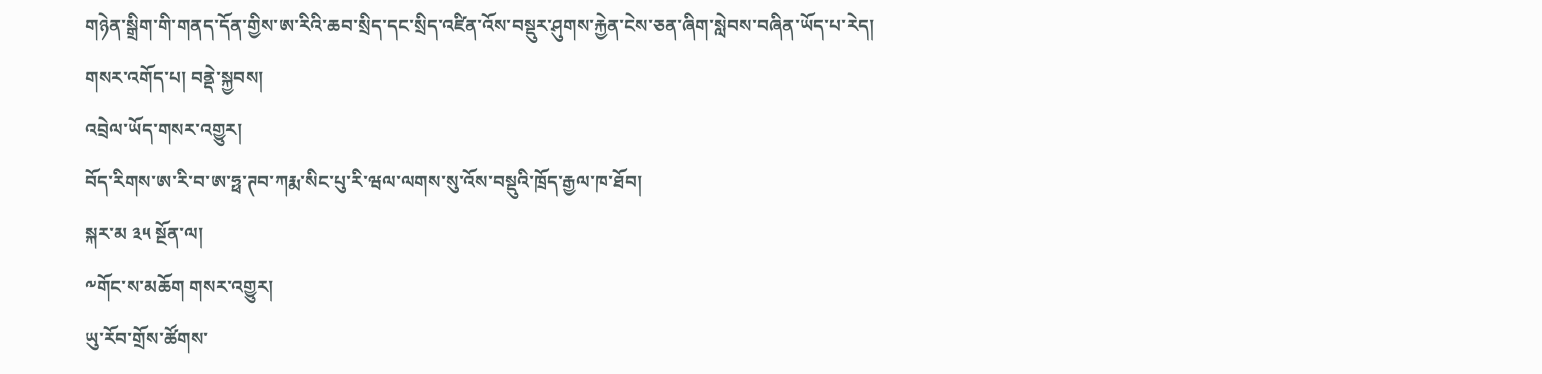གཉེན་སྒྲིག་གི་གནད་དོན་གྱིས་ཨ་རིའི་ཆབ་སྲིད་དང་སྲིད་འཛིན་འོས་བསྡུར་ཤུགས་རྐྱེན་ངེས་ཅན་ཞིག་སླེབས་བཞིན་ཡོད་པ་རེད།
གསར་འགོད་པ། བནྡེ་སྐྱབས།
འབྲེལ་ཡོད་གསར་འགྱུར།
བོད་རིགས་ཨ་རི་བ་ཨ་ཧྥ་ཊབ་ཀརྨ་སིང་པུ་རི་ཝལ་ལགས་སུ་འོས་བསྡུའི་ཁྲོད་རྒྱལ་ཁ་ཐོབ།
སྐར་མ ༣༥ སྔོན་ལ།
༸གོང་ས་མཆོག གསར་འགྱུར།
ཡུ་རོབ་གྲོས་ཚོགས་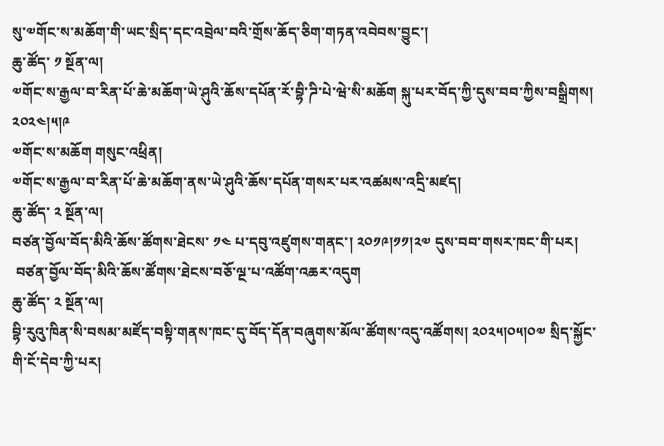སུ་༧གོང་ས་མཆོག་གི་ཡང་སྲིད་དང་འབྲེལ་བའི་གྲོས་ཆོད་ཅིག་གཏན་འབེབས་བྱུང་།
ཆུ་ཚོད་ ༡ སྔོན་ལ།
༧གོང་ས་རྒྱལ་བ་རིན་པོ་ཆེ་མཆོག་ཡེ་ཤུའི་ཆོས་དཔོན་རོ་བྷི་ཌི་པེ་ཝེ་སི་མཆོག སྐུ་པར་བོད་ཀྱི་དུས་བབ་ཀྱིས་བསྒྲིགས། ༢༠༢༤།༥།༩
༧གོང་ས་མཆོག གསུང་འཕྲིན།
༧གོང་ས་རྒྱལ་བ་རིན་པོ་ཆེ་མཆོག་ནས་ཡེ་ཤུའི་ཆོས་དཔོན་གསར་པར་འཚམས་འདྲི་མཛད།
ཆུ་ཚོད་ ༢ སྔོན་ལ།
བཙན་བྱོལ་བོད་མིའི་ཆོས་ཚོགས་ཐེངས་ ༡༤ པ་དབུ་འཛུགས་གནང་། ༢༠༡༩།༡༡།༢༧ དུས་བབ་གསར་ཁང་གི་པར།
 བཙན་བྱོལ་བོད་མིའི་ཆོས་ཚོགས་ཐེངས་བཅོ་ལྔ་པ་འཚོག་འཆར་འདུག
ཆུ་ཚོད་ ༢ སྔོན་ལ།
བྷི་རུའུ་ཁིན་སི་བསམ་མཛོད་བསྟི་གནས་ཁང་དུ་བོད་དོན་བཞུགས་མོལ་ཚོགས་འདུ་འཚོགས། ༢༠༢༥།༠༥།༠༧ སྲིད་སྐྱོང་གི་ངོ་དེབ་ཀྱི་པར།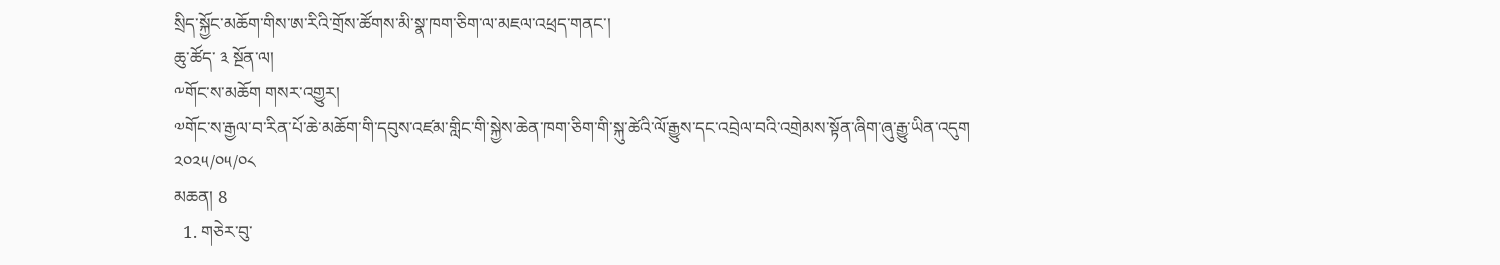སྲིད་སྐྱོང་མཆོག་གིས་ཨ་རིའི་གྲོས་ཚོགས་མི་སྣ་ཁག་ཅིག་ལ་མཇལ་འཕྲད་གནང་།
ཆུ་ཚོད་ ༣ སྔོན་ལ།
༸གོང་ས་མཆོག གསར་འགྱུར།
༧གོང་ས་རྒྱལ་བ་རིན་པོ་ཆེ་མཆོག་གི་དབུས་འཛམ་གླིང་གི་སྐྱེས་ཆེན་ཁག་ཅིག་གི་སྐུ་ཚེའི་ལོ་རྒྱུས་དང་འབྲེལ་བའི་འགྲེམས་སྟོན་ཞིག་ཞུ་རྒྱུ་ཡིན་འདུག
༢༠༢༥/༠༥/༠༨
མཆན། 8
  1. གཅེར་བུ་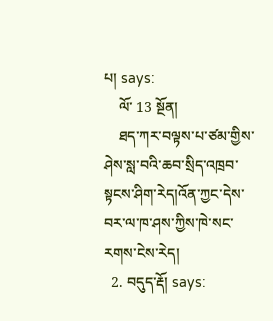པ། says:
    ལོ་ 13 སྔོན།
    ཐད་ཀར་བལྟས་པ་ཙམ་གྱིས་ཤེས་སླ་བའི་ཆབ་སྲིད་འཁྲབ་སྟངས་ཤིག་རེད།འོན་ཀྱང་དེས་བར་ལ་ཁ་ཤས་ཀྱིས་ཁེ་སང་རགས་ངེས་རེད།
  2. བདུད་རྡོ། says: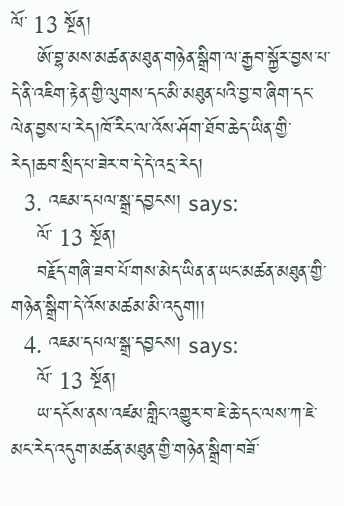ལོ་ 13 སྔོན།
    ཨོ་བྷ་མས་མཚན་མཐུན་གཉེན་སྒྲིག་ལ་རྒྱབ་སྐྱོར་བྱས་པ་དེ་ནི་འཇིག་རྟེན་གྱི་ལུགས་དང་མི་མཐུན་པའི་བྱ་བ་ཞིག་དང་ལེན་བྱས་པ་རེད།ཁོ་རིང་ལ་འོས་ཤོག་ཐོབ་ཆེད་ཡིན་གྱི་རེད།ཆབ་སྲིད་པ་ཟེར་བ་དེ་དེ་འདྲ་རེད།
  3. འཇམ་དཔལ་སྒྲ་དབྱངས། says:
    ལོ་ 13 སྔོན།
    བརྗོད་གཞི་ཟབ་པོ་གས་མེད་ཡིན་ན་ཡང་མཚན་མཐུན་གྱི་གཉེན་སྒྲིག་དེ་འོས་མཚམ་མི་འདུག།།
  4. འཇམ་དཔལ་སྒྲ་དབྱངས། says:
    ལོ་ 13 སྔོན།
    ཡ་དངོས་ནས་འཛམ་གླིང་འགྱུར་བ་ཇེ་ཆེ་དང་ལས་ཀ་ཇེ་མང་རེད་འདུག་མཚན་མཐུན་གྱི་གཉེན་སྒྲིག་བཟོ་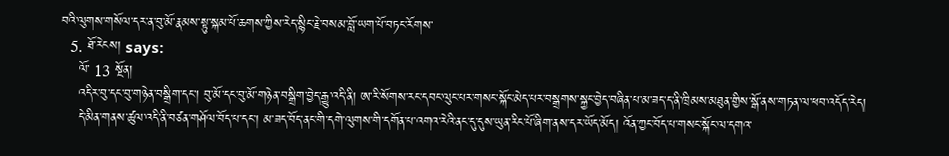བའི་ལུགས་གསོལ་དར་ན་བུ་མོ་རྣམས་སྟུ་སྐམ་པོ་ཆགས་ཀྱིས་རེད་སྙིང་རྗེ་བསམ་བློ་ཡག་པོ་བཏང་རོགས་
  5. ཐོ་རེངས། says:
    ལོ་ 13 སྔོན།
    འདིར་བུ་དང་བུ་གཉེན་བསྒྲིག་དང་། བུ་མོ་དང་བུ་མོ་གཉེན་བསྒྲིག་བྱེད་རྒྱུ་འདི་ནི། ཨ་རི་སོགས་རང་དབང་ལུང་པར་གསང་སྐོང་མེད་པར་བསྒྲགས་སྐྱང་བྱེད་བཞིན་པ་མ་ཟད་ད་ནི་ཁྲིམས་མཐུན་གྱིས་སྒོ་ནས་གཏན་ལ་ཕབ་འདོད་རེད།
    དེ་མིན་གནས་ཚུལ་འདི་ནི་བཙན་གཤོལ་བོད་པ་དང་། མ་ཟད་བོད་ནང་གི་དགེ་ལུགས་གི་དགོན་པ་འགའ་རེའི་ནང་དུ་དུས་ཡུན་རིང་པོ་ཞིག་ནས་དར་ཡོད་མོད། འོན་ཀྱང་བོད་པ་གསང་སྐོང་ལ་དགའ་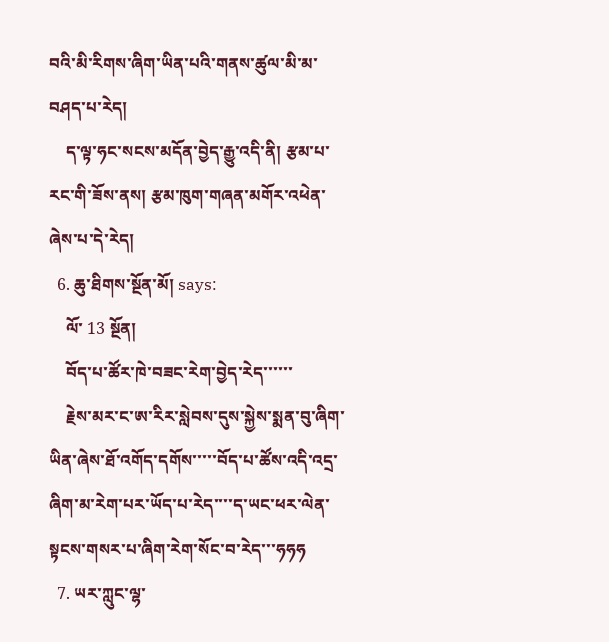བའི་མི་རིགས་ཞིག་ཡིན་པའི་གནས་ཚུལ་མི་མ་བཤད་པ་རེད།
    ད་ལྟ་ཧང་སངས་མདོན་བྱེད་རྒྱུ་འདི་ནི། རྩམ་པ་རང་གི་ཟོས་ནས། རྩམ་ཁུག་གཞན་མགོར་འཕེན་ཞེས་པ་དེ་རེད།
  6. ཆུ་ཐིགས་སྔོན་མོ། says:
    ལོ་ 13 སྔོན།
    བོད་པ་ཚོར་ཁེ་བཟང་རེག་བྱེད་རེད་་་་་་
    རྗེས་མར་ང་ཨ་རིར་སླེབས་དུས་སྐྱེས་སྨན་བུ་ཞིག་ཡིན་ཞེས་ཐོ་འགོད་དགོས་་་་་བོད་པ་ཚོས་འདི་འདྲ་ཞིག་མ་རེག་པར་ཡོད་པ་རེད་་་་ད་ཡང་ཕར་ལེན་སྟངས་གསར་པ་ཞིག་རེག་སོང་བ་རེད་་་ཧཧཧ
  7. ཡར་ཀླུང་ལྷ་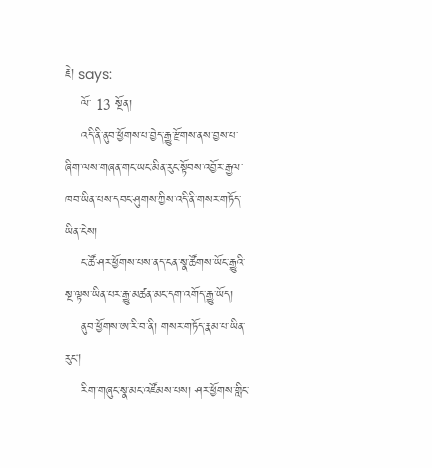རྗེ། says:
    ལོ་ 13 སྔོན།
    འདི་ནི་ནུབ་ཕྱོགས་པ་བྱེད་རྒྱུ་རྫོགས་ནས་བྱས་པ་ཞིག་ལས་གཞན་གང་ཡང་མིན་རུང་སྟོབས་འབྱོར་རྒྱལ་ཁབ་ཡིན་པས་དབང་ཤུགས་ཀྱིས་འདི་ནི་གསར་གཏོད་ཡིན་ངེས།
    ང་ཚོ་ཤར་ཕྱོགས་པས་ནད་ངན་སྣ་ཚོགས་ཡོང་རྒྱུའི་སྔ་ལྟས་ཡིན་པར་རྒྱུ་མཚན་མང་དག་འགོད་རྒྱུ་ཡོད།
    ནུབ་ཕྱོགས་ཨ་རི་བ་ནི། གསར་གཏོད་རྣམ་པ་ཡིན་རུང།
    རིག་གཞུང་སྣ་མང་འཛོམས་པས། ཤར་ཕྱོགས་གླིང་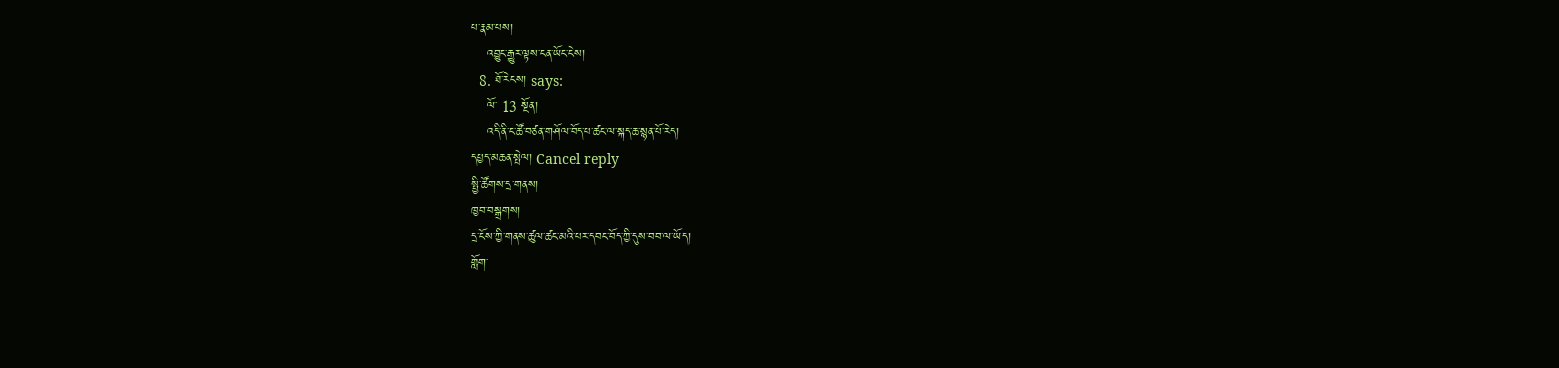པ་རྣམ་པས།
    འབྱུང་རྒྱུར་ལྟས་ངན་ཡོང་ངེས།
  8. ཐོ་རེངས། says:
    ལོ་ 13 སྔོན།
    འདི་ནི་ང་ཚོ་བཙན་གཤོལ་བོད་པ་ཚང་ལ་སྐད་ཆ་སྙན་པོ་རེད།
དཔྱད་མཆན་སྤེལ། Cancel reply
སྤྱི་ཚོགས་དྲ་གནས།
ཁྱབ་བསྒྲགས།
དྲ་ངོས་ཀྱི་གནས་ཚུལ་ཚང་མའི་པར་དབང་བོད་ཀྱི་དུས་བབ་ལ་ཡོད།
གློག་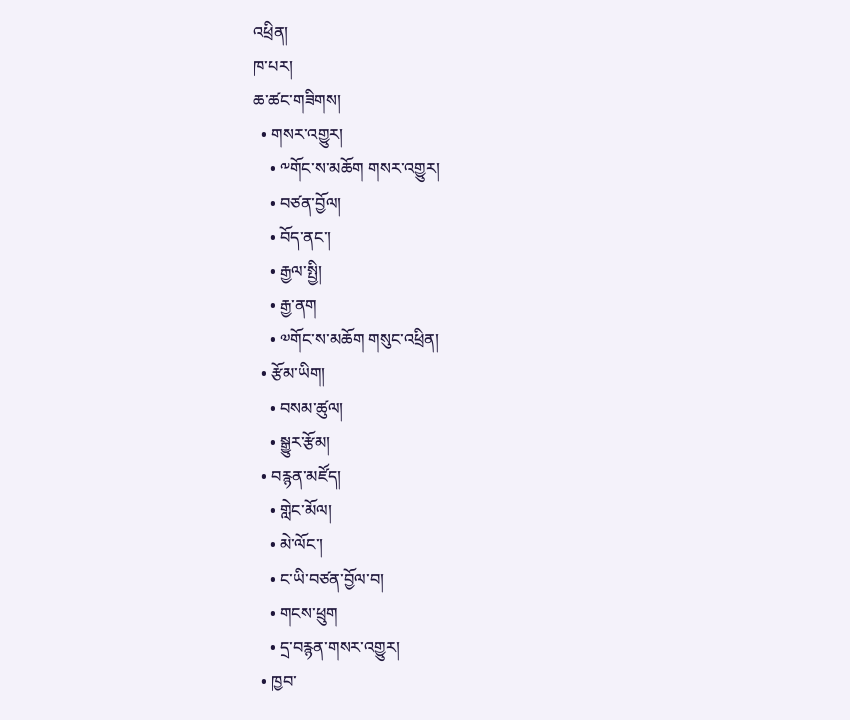འཕྲིན།
ཁ་པར།
ཆ་ཚང་གཟིགས།
  • གསར་འགྱུར།
    • ༸གོང་ས་མཆོག གསར་འགྱུར།
    • བཙན་བྱོལ།
    • བོད་ནང་།
    • རྒྱལ་སྤྱི།
    • རྒྱ་ནག
    • ༧གོང་ས་མཆོག གསུང་འཕྲིན།
  • རྩོམ་ཡིག།
    • བསམ་ཚུལ།
    • སྒྱུར་རྩོམ།
  • བརྙན་མཛོད།
    • གླེང་མོལ།
    • མེ་ལོང་།
    • ང་ཡི་བཙན་བྱོལ་བ།
    • གངས་ཕྲུག
    • དྲ་བརྙན་གསར་འགྱུར།
  • ཁྱབ་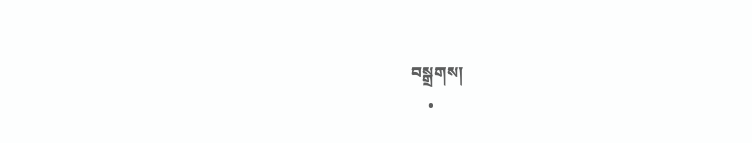བསྒྲགས།
    •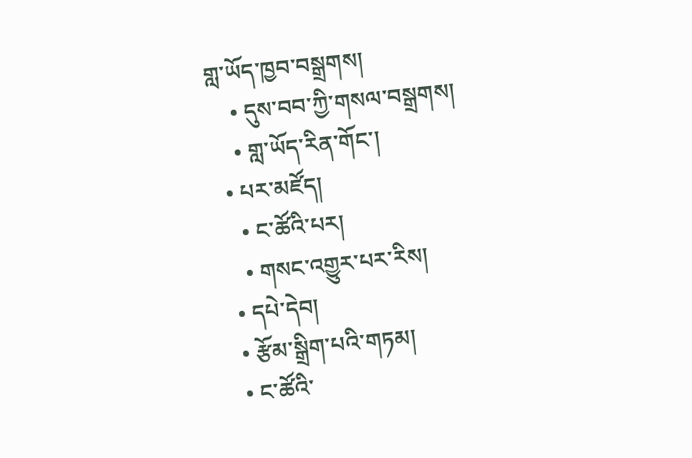གླ་ཡོད་ཁྱབ་བསྒྲགས།
    • དུས་བབ་ཀྱི་གསལ་བསྒྲགས།
    • གླ་ཡོད་རིན་གོང་།
  • པར་མཛོད།
    • ང་ཚོའི་པར།
    • གསང་འགྱུར་པར་རིས།
  • དཔེ་དེབ།
  • རྩོམ་སྒྲིག་པའི་གཏམ།
  • ང་ཚོའི་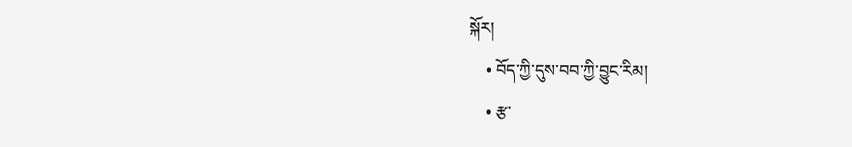སྐོར།
    • བོད་ཀྱི་དུས་བབ་ཀྱི་བྱུང་རིམ།
    • རྩ་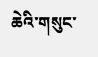ཆེའི་གསུང་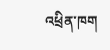འཕྲིན་ཁག